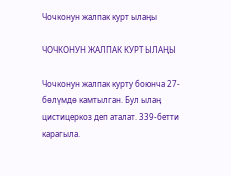Чочконун жалпак курт ылаңы

ЧОЧКОНУН ЖАЛПАК КУРТ ЫЛАҢЫ

Чочконун жалпак курту боюнча 27-бөлүмдө камтылган. Бул ылаң цистицеркоз деп аталат. 339-бетти карагыла.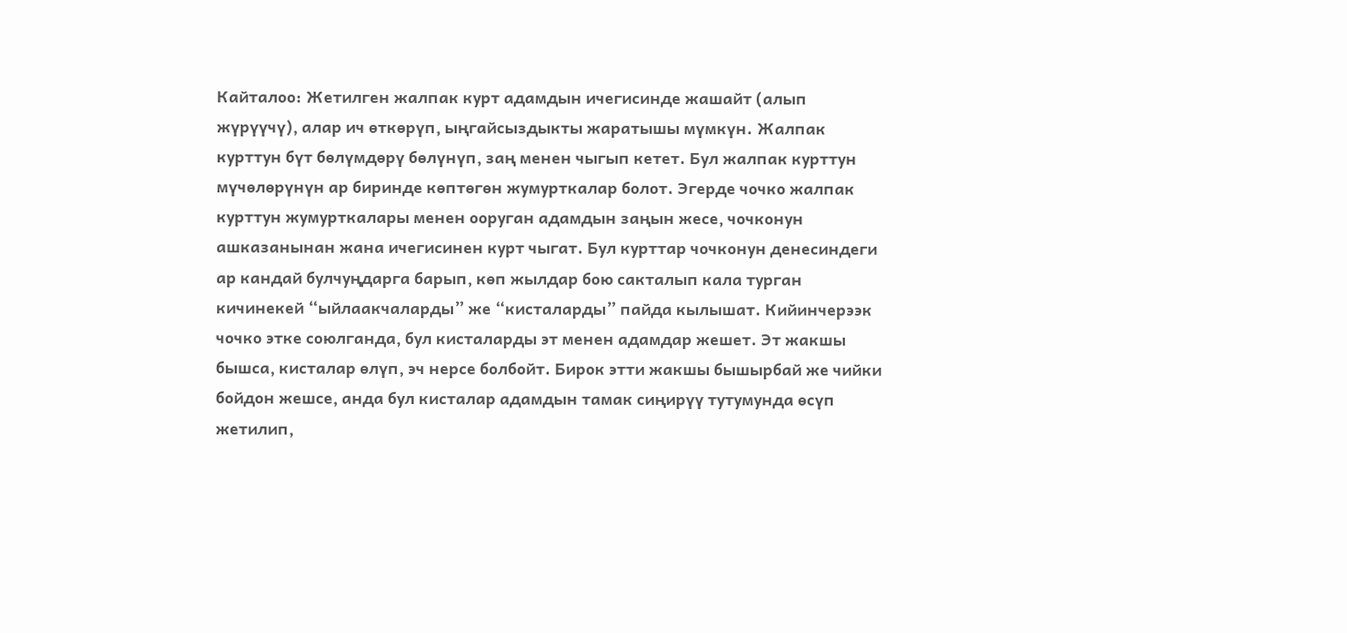Кайталоо: Жетилген жалпак курт адамдын ичегисинде жашайт (алып жүрүүчү), алар ич өткөрүп, ыңгайсыздыкты жаратышы мүмкүн. Жалпак курттун бүт бөлүмдөрү бөлүнүп, заң менен чыгып кетет. Бул жалпак курттун мүчөлөрүнүн ар биринде көптөгөн жумурткалар болот. Эгерде чочко жалпак курттун жумурткалары менен ооруган адамдын заңын жесе, чочконун ашказанынан жана ичегисинен курт чыгат. Бул курттар чочконун денесиндеги ар кандай булчуңдарга барып, көп жылдар бою сакталып кала турган кичинекей “ыйлаакчаларды” же “кисталарды” пайда кылышат. Кийинчерээк чочко этке союлганда, бул кисталарды эт менен адамдар жешет. Эт жакшы бышса, кисталар өлүп, эч нерсе болбойт. Бирок этти жакшы бышырбай же чийки бойдон жешсе, анда бул кисталар адамдын тамак сиңирүү тутумунда өсүп жетилип,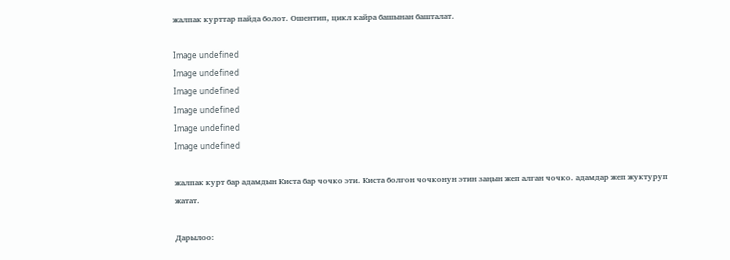жалпак курттар пайда болот. Ошентип, цикл кайра башынан башталат.

Image undefined
Image undefined
Image undefined
Image undefined
Image undefined
Image undefined

жалпак курт бар адамдын Киста бар чочко эти. Киста болгон чочконун этин заңын жеп алган чочко. адамдар жеп жуктуруп жатат.

Дарылоо: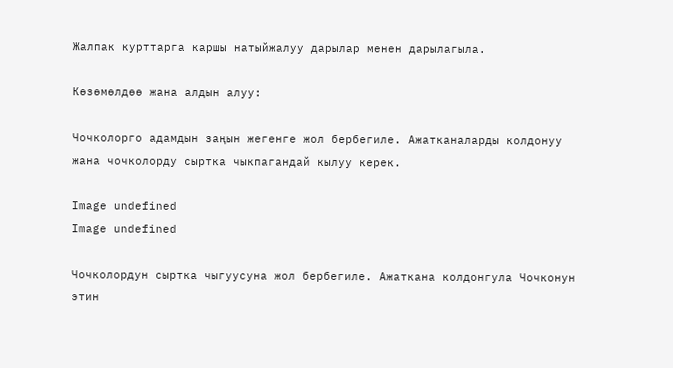Жалпак курттарга каршы натыйжалуу дарылар менен дарылагыла.

Көзөмөлдөө жана алдын алуу:

Чочколорго адамдын заңын жегенге жол бербегиле. Ажатканаларды колдонуу жана чочколорду сыртка чыкпагандай кылуу керек.

Image undefined
Image undefined

Чочколордун сыртка чыгуусуна жол бербегиле. Ажаткана колдонгула Чочконун этин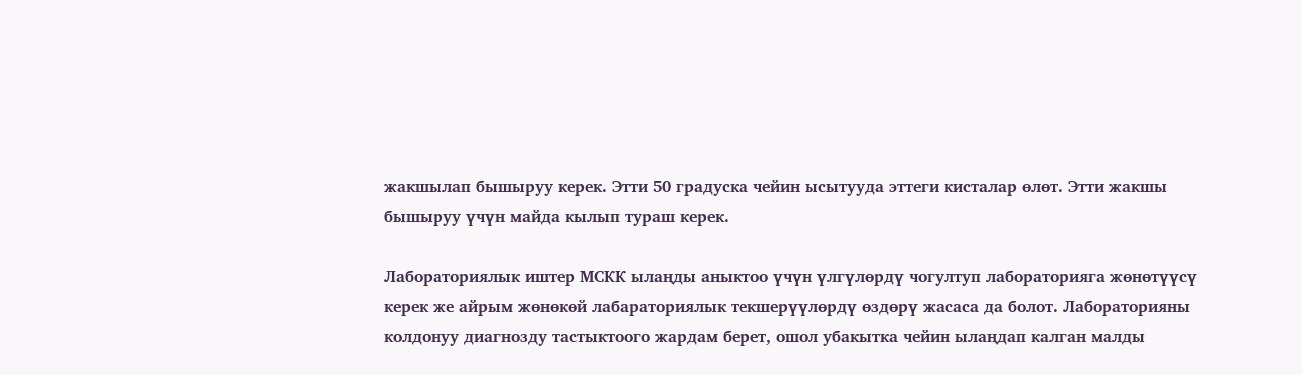жакшылап бышыруу керек. Этти 50 градуска чейин ысытууда эттеги кисталар өлөт. Этти жакшы бышыруу үчүн майда кылып тураш керек.

Лабораториялык иштер МСКК ылаңды аныктоо үчүн үлгүлөрдү чогултуп лабораторияга жөнөтүүсү керек же айрым жөнөкөй лабараториялык текшерүүлөрдү өздөрү жасаса да болот. Лабораторияны колдонуу диагнозду тастыктоого жардам берет, ошол убакытка чейин ылаңдап калган малды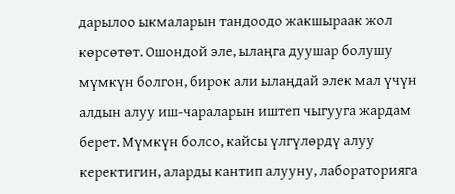дарылоо ыкмаларын тандоодо жакшыраак жол көрсөтөт. Ошондой эле, ылаңга дуушар болушу мүмкүн болгон, бирок али ылаңдай элек мал үчүн алдын алуу иш-чараларын иштеп чыгууга жардам берет. Мүмкүн болсо, кайсы үлгүлөрдү алуу керектигин, аларды кантип алууну, лабораторияга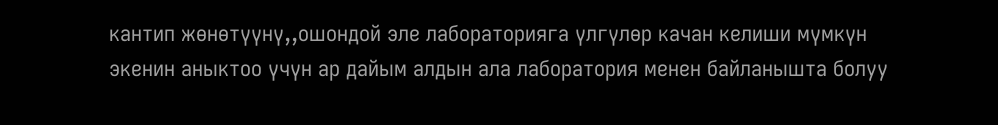кантип жөнөтүүнү,,ошондой эле лабораторияга үлгүлөр качан келиши мүмкүн экенин аныктоо үчүн ар дайым алдын ала лаборатория менен байланышта болуу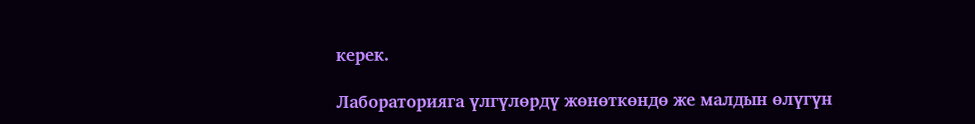керек.

Лабораторияга үлгүлөрдү жөнөткөндө же малдын өлүгүн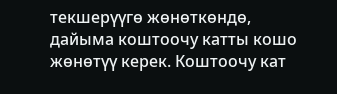текшерүүгө жөнөткөндө, дайыма коштоочу катты кошо жөнөтүү керек. Коштоочу кат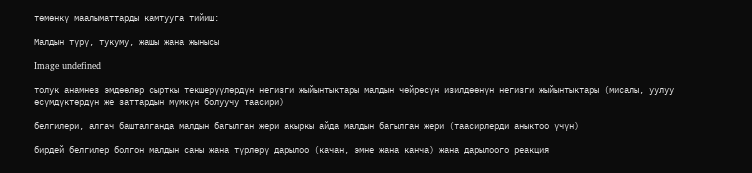төмөнкү маалыматтарды камтууга тийиш:

Малдын түрү, тукуму, жашы жана жынысы

Image undefined

толук анамнез эмдөөлөр сырткы текшерүүлөрдүн негизги жыйынтыктары малдын чөйрөсүн изилдөөнүн негизги жыйынтыктары (мисалы, уулуу өсүмдүктөрдүн же заттардын мүмкүн болуучу таасири)

белгилери, алгач башталганда малдын багылган жери акыркы айда малдын багылган жери (таасирлерди аныктоо үчүн)

бирдей белгилер болгон малдын саны жана түрлөрү дарылоо (качан, эмне жана канча) жана дарылоого реакция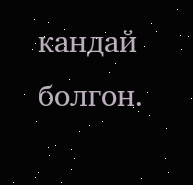кандай болгон.